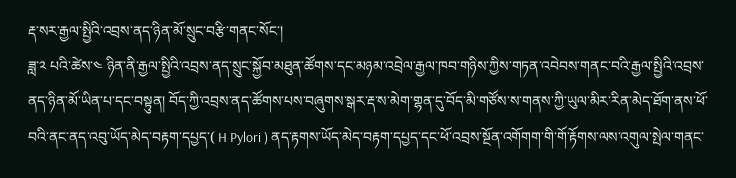རྡ་སར་རྒྱལ་སྤྱིའི་འབྲས་ནད་ཉིན་མོ་སྲུང་བརྩི་གནང་སོང་།
ཟླ་༢ པའི་ཚེས་༤ ཉིན་ནི་རྒྱལ་སྤྱིའི་འབྲས་ནད་སྲུང་སྐྱོབ་མཐུན་ཚོགས་དང་མཉམ་འབྲེལ་རྒྱལ་ཁབ་གཉིས་ཀྱིས་གཏན་འབེབས་གནང་བའི་རྒྱལ་སྤྱིའི་འབྲས་ནད་ཉིན་མོ་ཡིན་པ་དང་བསྟུན། བོད་ཀྱི་འབྲས་ནད་ཚོགས་པས་བཞུགས་སྒར་རྡ་ས་མེག་གྷན་དུ་བོད་མི་གཙོས་ས་གནས་ཀྱི་ཡུལ་མིར་རིན་མེད་ཐོག་ནས་ཕོ་བའི་ནང་ནད་འབུ་ཡོད་མེད་བརྟག་དཔྱད་( H Pylori ) ནད་རྟགས་ཡོད་མེད་བརྟག་དཔྱད་དང་ཕོ་འབྲས་སྔོན་འགོགག་གི་གོ་རྟོགས་ལས་འགུལ་སྤེལ་གནང་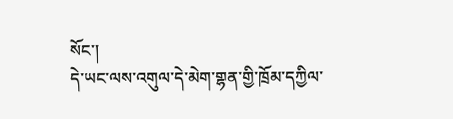སོང་།
དེ་ཡང་ལས་འགུལ་དེ་མེག་གྷན་གྱི་ཁྲོམ་དཀྱིལ་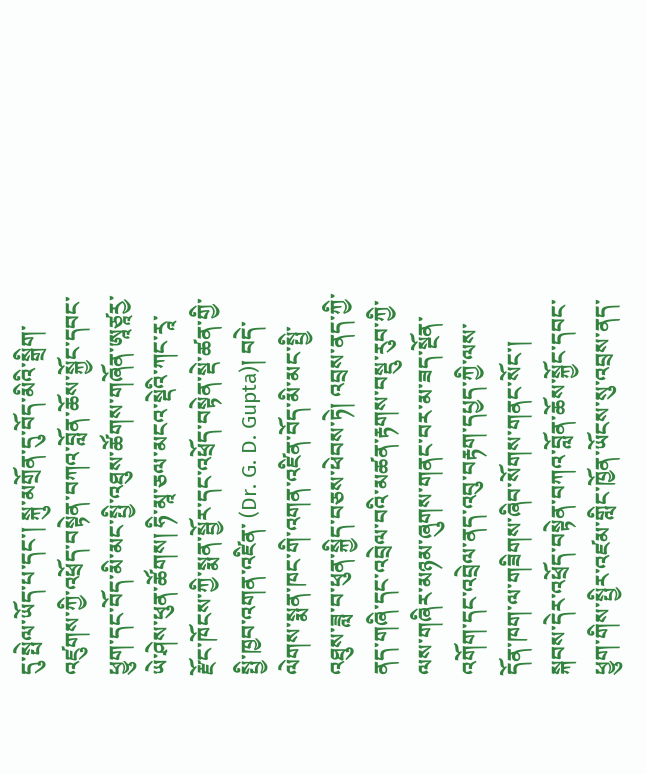དུ་སྤེལ་ཡོད་པ་དང་། སྐུ་མགྲོན་དུ་བོད་མིའི་སྒྲིག་འཛུགས་ཀྱི་འཕྲོད་བསྟེན་བཀའ་བློན་ཆོས་སྐྱོང་དབང་ཕྱུག་དང་བོད་མི་མང་སྤྱི་འཐུས་ཚོགས་གཞོན་ཨཱཙཱརྱ་ཡེ་ཤེས་ཕུན་ཚོགས། ཧི་མཱ་ཅལ་མངའ་སྡེའི་ཀང་རཱ་རྫོང་ཁོངས་ཀྱི་སྨན་སྦྱོར་དང་འཕྲོད་བསྟེན་སྡེ་ཚན་གྱི་སྤྱི་ཁྱབ་འགན་འཛིན་ (Dr. G. D. Gupta)། བདེ་ལེགས་སྨན་ཁང་གི་འགན་འཛིན་བོད་མི་མང་སྤྱི་འཐུས་ཟླ་བ་ཕུན་སྐྱིད་བཅས་ཕེབས་ཏེ། འབྲས་ནད་ཀྱི་ནད་གཞི་དང་འབྲེལ་བའི་མཚན་རྟགས་བསྡུ་རུབ་ཀྱི་ལས་གཞིར་མཉམ་ཞུགས་གནང་བར་མ་ཟད་སྔོན་འགོག་དང་འབྲེལ་ནད་འབུ་བརྟག་དཔྱད་ཀྱི་ལས་དོན་ཁག་ལ་གཟིགས་ཞིབ་སོགས་གནང་སོང་།
སྐབས་དེར་འཕྲོད་བསྟེན་བཀའ་བློན་ཆོས་སྐྱོང་དབང་ཕྱུག་གིས་སྤྱིར་འཛམ་གླིང་ཁྱོན་ཡོངས་སུ་འབྲས་ནད་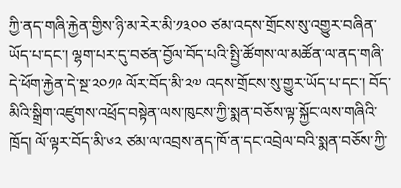ཀྱི་ནད་གཞི་རྐྱེན་གྱིས་ཉི་མ་རེར་མི་༡༣༠༠ ཙམ་འདས་གྲོངས་སུ་འགྱུར་བཞིན་ཡོད་པ་དང་། ལྷག་པར་དུ་བཙན་བྱོལ་བོད་པའི་སྤྱི་ཚོགས་ལ་མཚོན་ལ་ནད་གཞི་དེ་ཕོག་རྐྱེན་དེ་སྔ་༢༠༡༩ ལོར་བོད་མི་༢༧ འདས་གྲོངས་སུ་གྱུར་ཡོད་པ་དང་། བོད་མིའི་སྒྲིག་འཛུགས་འཕྲོད་བསྟེན་ལས་ཁུངས་ཀྱི་སྨན་བཅོས་ལྟ་སྐྱོང་ལས་གཞིའི་ཁྲོད། ལོ་ལྟར་བོད་མི་༦༢ ཙམ་ལ་འབྲས་ནད་ཁོ་ན་དང་འབྲེལ་བའི་སྨན་བཅོས་ཀྱི་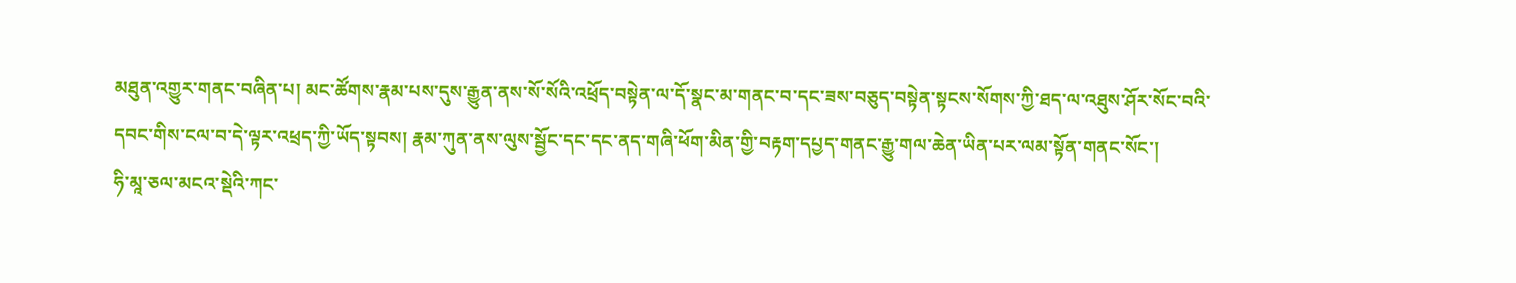མཐུན་འགྱུར་གནང་བཞིན་པ། མང་ཚོགས་རྣམ་པས་དུས་རྒྱུན་ནས་སོ་སོའི་འཕྲོད་བསྟེན་ལ་དོ་སྣང་མ་གནང་བ་དང་ཟས་བཅུད་བསྟེན་སྟངས་སོགས་ཀྱི་ཐད་ལ་འཐུས་ཤོར་སོང་བའི་དབང་གིས་ངལ་བ་དེ་ལྟར་འཕྲད་ཀྱི་ཡོད་སྟབས། རྣམ་ཀུན་ནས་ལུས་སྦྱོང་དང་དང་ནད་གཞི་ཕོག་མིན་གྱི་བརྟག་དཔྱད་གནང་རྒྱུ་གལ་ཆེན་ཡིན་པར་ལམ་སྟོན་གནང་སོང་།
ཧི་མཱ་ཅལ་མངའ་སྡེའི་ཀང་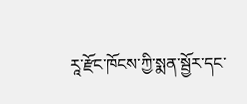རཱ་རྫོང་ཁོངས་ཀྱི་སྨན་སྦྱོར་དང་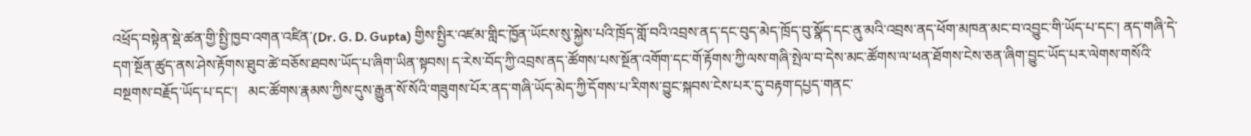འཕྲོད་བསྟེན་སྡེ་ཚན་གྱི་སྤྱི་ཁྱབ་འགན་འཛིན་(Dr. G. D. Gupta) གྱིས་སྤྱིར་འཛམ་གླིང་ཁྱོན་ཡོངས་སུ་སྐྱེས་པའི་ཁྲོད་གློ་བའི་འབྲས་ནད་དང་བུད་མེད་ཁྲོད་བུ་སྣོད་དང་ནུ་མའི་འབྲས་ནད་ཕོག་མཁན་མང་བ་འབྱུང་གི་ཡོད་པ་དང་། ནད་གཞི་དེ་དག་སྔོན་ཚུད་ནས་ཤེས་རྟོགས་ཐུབ་ཚེ་བཅོས་ཐབས་ཡོད་པ་ཞིག་ཡིན་སྟབས། ད་རེས་བོད་ཀྱི་འབྲས་ནད་ཚོགས་པས་སྔོན་འགོག་དང་གོ་རྟོགས་ཀྱི་ལས་གཞི་སྤེལ་བ་དེས་མང་ཚོགས་ལ་ཕན་ཐོགས་ངེས་ཅན་ཞིག་བྱུང་ཡོད་པར་ལེགས་གསོའི་བསྔགས་བརྗོད་ཡོད་པ་དང་།   མང་ཚོགས་རྣམས་ཀྱིས་དུས་རྒྱུན་སོ་སོའི་གཟུགས་པོར་ནད་གཞི་ཡོད་མེད་ཀྱི་དོགས་པ་རིགས་བྱུང་སྐབས་ངེས་པར་དུ་བརྟག་དཔྱད་གནང་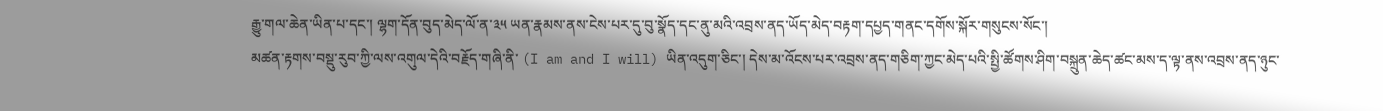རྒྱུ་གལ་ཆེན་ཡིན་པ་དང་། ལྷག་དོན་བུད་མེད་ལོ་ན་༣༥ ཡན་རྣམས་ནས་ངེས་པར་དུ་བུ་སྣོད་དང་ནུ་མའི་འབྲས་ནད་ཡོད་མེད་བརྟག་དཔྱད་གནང་དགོས་སྐོར་གསུངས་སོང་།
མཚན་རྟགས་བསྡུ་རུབ་ཀྱི་ལས་འགུལ་དེའི་བརྗོད་གཞི་ནི་ (I am and I will) ཡིན་འདུག་ཅིང་། དེས་མ་འོངས་པར་འབྲས་ནད་གཅིག་ཀྱང་མེད་པའི་སྤྱི་ཚོགས་ཤིག་བསྐྲུན་ཆེད་ཚང་མས་ད་ལྟ་ནས་འབྲས་ནད་ཉུང་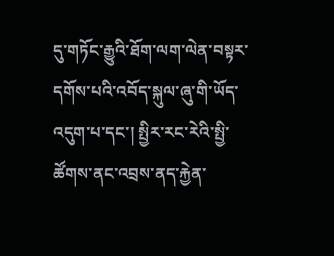དུ་གཏོང་རྒྱུའི་ཐོག་ལག་ལེན་བསྟར་དགོས་པའི་འབོད་སྐུལ་ཞུ་གི་ཡོད་འདུག་པ་དང་། སྤྱིར་རང་རེའི་སྤྱི་ཚོགས་ནང་འབྲས་ནད་རྐྱེན་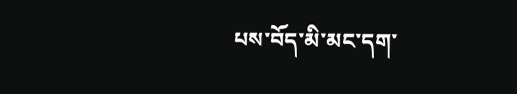པས་བོད་མི་མང་དག་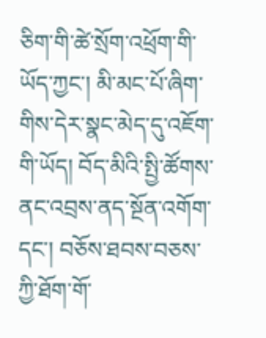ཅིག་གི་ཚེ་སྲོག་འཕྲོག་གི་ཡོད་ཀྱང་། མི་མང་པོ་ཞིག་གིས་དེར་སྣང་མེད་དུ་འཇོག་གི་ཡོད། བོད་མིའི་སྤྱི་ཚོགས་ནང་འབྲས་ནད་སྔོན་འགོག་དང་། བཅོས་ཐབས་བཅས་ཀྱི་ཐོག་གོ་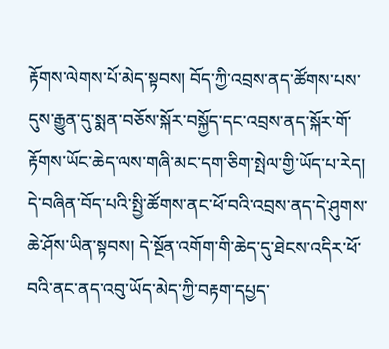རྟོགས་ལེགས་པོ་མེད་སྟབས། བོད་ཀྱི་འབྲས་ནད་ཚོགས་པས་དུས་རྒྱུན་དུ་སྨན་བཅོས་སྐོར་བསྐྱོད་དང་འབྲས་ནད་སྐོར་གོ་རྟོགས་ཡོང་ཆེད་ལས་གཞི་མང་དག་ཅིག་སྤེལ་གྱི་ཡོད་པ་རེད། དེ་བཞིན་བོད་པའི་སྤྱི་ཚོགས་ནང་ཕོ་བའི་འབྲས་ནད་དེ་ཤུགས་ཆེ་ཤོས་ཡིན་སྟབས། དེ་སྔོན་འགོག་གི་ཆེད་དུ་ཐེངས་འདིར་ཕོ་བའི་ནང་ནད་འབུ་ཡོད་མེད་ཀྱི་བརྟག་དཔྱད་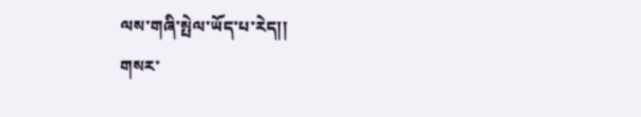ལས་གཞི་སྤེལ་ཡོད་པ་རེད།།
གསར་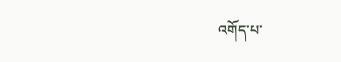འགོད་པ་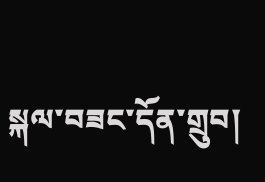སྐལ་བཟང་དོན་གྲུབ།